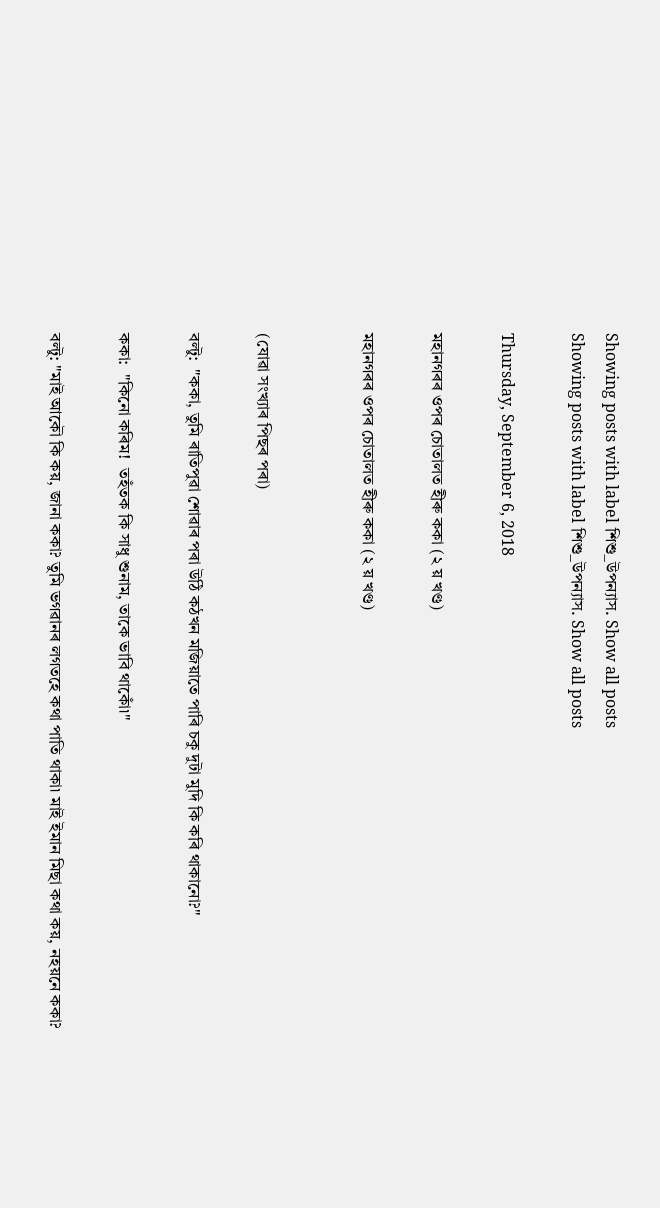Showing posts with label শিশু_উপন্যাস. Show all posts
Showing posts with label শিশু_উপন্যাস. Show all posts

Thursday, September 6, 2018

মহানগৰৰ ওপৰ চোতালত হীৰু ককা (২ য় খণ্ড)

মহানগৰৰ ওপৰ চোতালত হীৰু ককা (২ য় খণ্ড)


(যোৱা সংখ্যাৰ পিছৰ পৰা)

বল্টু:  "ককা, তুমি ৰাতিপুৱা শোৱাৰ পৰা উঠি কঠখন মজিয়াতে পাৰি চকু দুটা মুদি কি কৰি থাকানো?"

ককা:  "কিনো কৰিম!  তহঁতক কি সাধু শুনাম, তাকে ভাবি থাকোঁ৷"

বল্টু: "মাই আকৌ কি কয়, জানা ককা? তুমি ভগৱানৰ লগতহে কথা পাতি থাকা৷ মাই ইমান মিছা কথা কয়, নহয়নে ককা?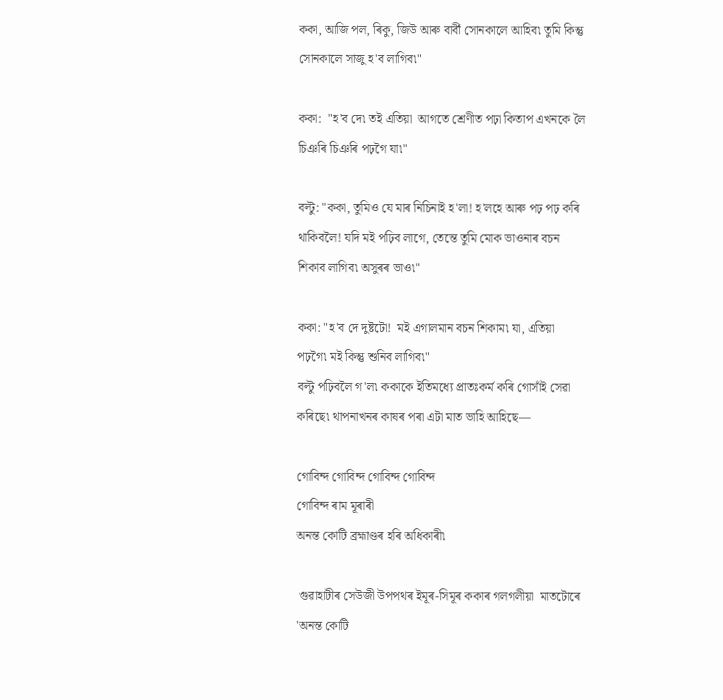ককা, আজি পল, ৰিকু, জিউ আৰু বাৰ্বী সোনকালে আহিব৷ তুমি কিন্তু সোনকালে সাজু হ'ব লাগিব৷"

ককা:  "হ'ব দে৷ তই এতিয়া  আগতে শ্ৰেণীত পঢ়া কিতাপ এখনকে লৈ চিঞৰি চিঞৰি পঢ়গৈ যা৷"

বল্টু: "ককা, তুমিও যে মাৰ নিচিনাই হ'লা! হ'লহে আৰু পঢ় পঢ় কৰি থাকিবলৈ! যদি মই পঢ়িব লাগে, তেন্তে তুমি মোক ভাওনাৰ বচন শিকাব লাগিব৷ অসুৰৰ ভাও৷"

ককা: "হ'ব দে দুষ্টটো!  মই এগালমান বচন শিকাম৷ যা, এতিয়া পঢ়গৈ৷ মই কিন্তু শুনিব লাগিব৷"
বল্টু পঢ়িবলৈ গ'ল৷ ককাকে ইতিমধ্যে প্ৰাতঃকৰ্ম কৰি গোসাঁই সেৱা কৰিছে৷ থাপনাখনৰ কাষৰ পৰা এটা মাত ভাহি আহিছে—

গোবিন্দ গোবিন্দ গোবিন্দ গোবিন্দ
গোবিন্দ ৰাম মূৰাৰী
অনন্ত কোটি ব্ৰহ্মাণ্ডৰ হৰি অধিকাৰী৷

 গুৱাহাটীৰ সেউজী উপপথৰ ইমূৰ-সিমূৰ ককাৰ গলগলীয়া  মাতটোৰে 'অনন্ত কোটি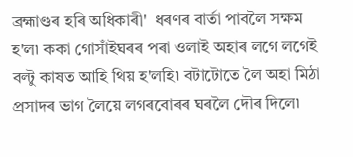ব্ৰহ্মাণ্ডৰ হৰি অধিকাৰী'  ধৰণৰ বাৰ্তা পাবলৈ সক্ষম হ'ল৷ ককা গোসাঁইঘৰৰ পৰা ওলাই অহাৰ লগে লগেই বল্টু কাষত আহি থিয় হ'লহি৷ বটাটোতে লৈ অহা মিঠা প্ৰসাদৰ ভাগ লৈয়ে লগৰবোৰৰ ঘৰলৈ দৌৰ দিলে৷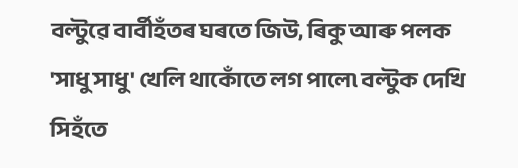বল্টুৱে বাৰ্বীহঁতৰ ঘৰতে জিউ, ৰিকু আৰু পলক 'সাধু সাধু' খেলি থাকোঁতে লগ পালে৷ বল্টুক দেখি সিহঁতে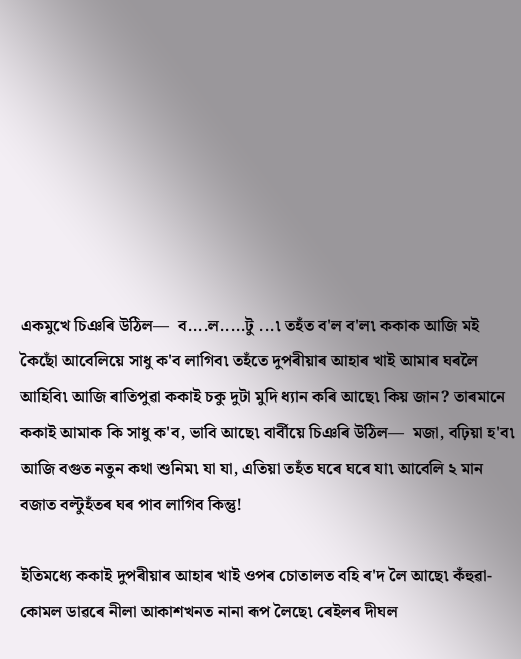একমুখে চিঞৰি উঠিল—  ব....ল.....টু ...৷ তহঁত ব'ল ব'ল৷ ককাক আজি মই কৈছোঁ আবেলিয়ে সাধু ক'ব লাগিব৷ তহঁতে দুপৰীয়াৰ আহাৰ খাই আমাৰ ঘৰলৈ আহিবি৷ আজি ৰাতিপুৱা ককাই চকু দুটা মুদি ধ্যান কৰি আছে৷ কিয় জান? তাৰমানে ককাই আমাক কি সাধু ক'ব, ভাবি আছে৷ বাৰ্বীয়ে চিঞৰি উঠিল—  মজা, বঢ়িয়া হ'ব৷ আজি বগুত নতুন কথা শুনিম৷ যা যা, এতিয়া তহঁত ঘৰে ঘৰে যা৷ আবেলি ২ মান বজাত বল্টুহঁতৰ ঘৰ পাব লাগিব কিন্তু!

ইতিমধ্যে ককাই দুপৰীয়াৰ আহাৰ খাই ওপৰ চোতালত বহি ৰ'দ লৈ আছে৷ কঁহুৱা-কোমল ডাৱৰে নীলা আকাশখনত নানা ৰূপ লৈছে৷ ৰেইলৰ দীঘল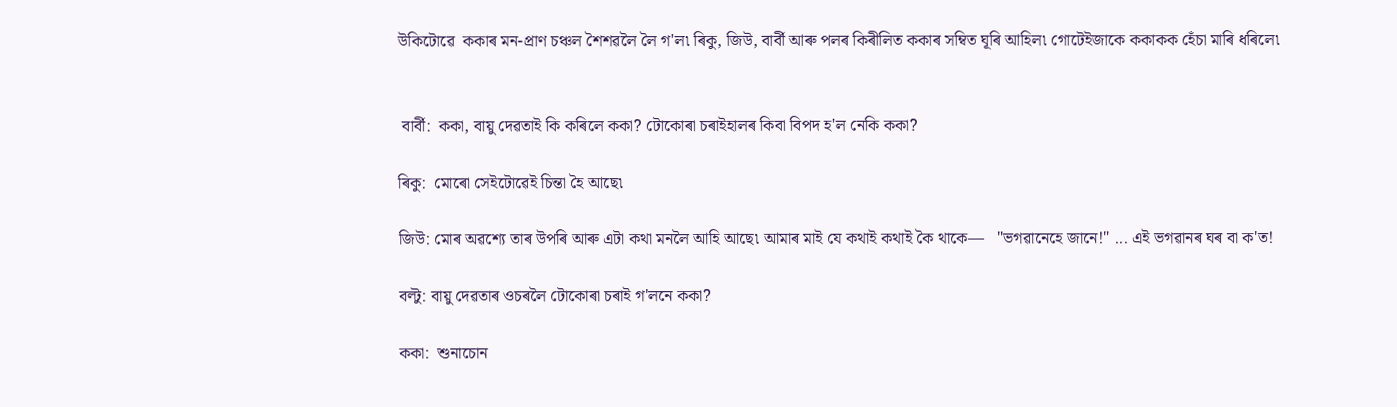উকিটোৱে  ককাৰ মন-প্ৰাণ চঞ্চল শৈশৱলৈ লৈ গ'ল৷ ৰিকু, জিউ, বাৰ্বী আৰু পলৰ কিৰীলিত ককাৰ সম্বিত ঘূৰি আহিল৷ গোটেইজাকে ককাকক হেঁচা মাৰি ধৰিলে৷


 বাৰ্বী:  ককা, বায়ু দেৱতাই কি কৰিলে ককা? টোকোৰা চৰাইহালৰ কিবা বিপদ হ'ল নেকি ককা?

ৰিকু:  মোৰো সেইটোৱেই চিন্তা হৈ আছে৷

জিউ: মোৰ অৱশ্যে তাৰ উপৰি আৰু এটা কথা মনলৈ আহি আছে৷ আমাৰ মাই যে কথাই কথাই কৈ থাকে—   "ভগৱানেহে জানে!" ... এই ভগৱানৰ ঘৰ বা ক'ত!

বল্টু: বায়ু দেৱতাৰ ওচৰলৈ টোকোৰা চৰাই গ'লনে ককা?

ককা:  শুনাচোন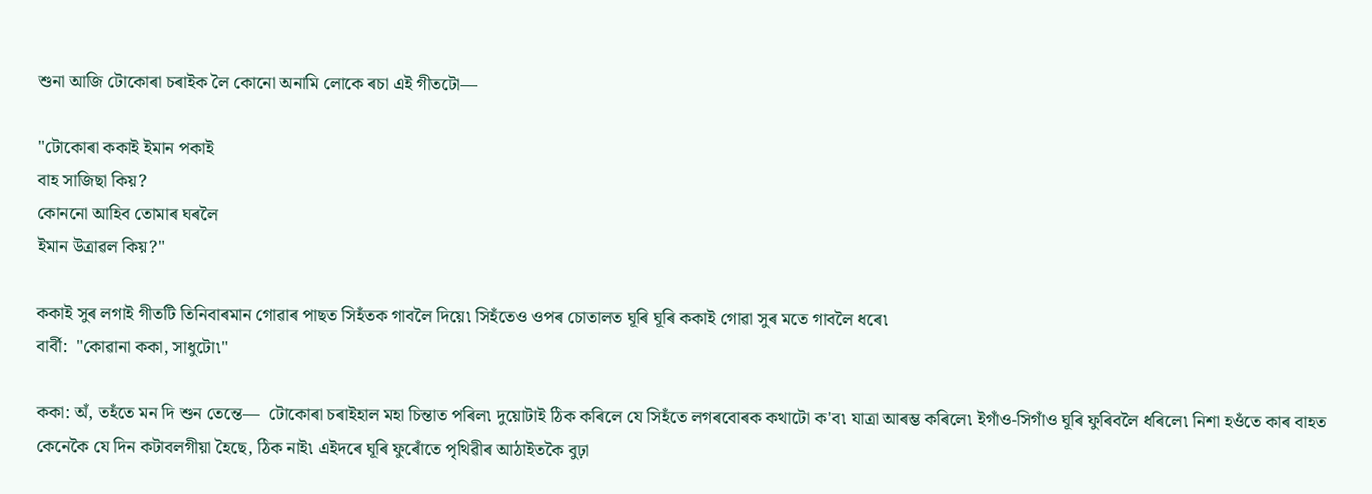শুনা আজি টোকোৰা চৰাইক লৈ কোনো অনামি লোকে ৰচা এই গীতটো—

"টোকোৰা ককাই ইমান পকাই
বাহ সাজিছা কিয়?
কোননো আহিব তোমাৰ ঘৰলৈ
ইমান উত্ৰাৱল কিয়?"

ককাই সুৰ লগাই গীতটি তিনিবাৰমান গোৱাৰ পাছত সিহঁতক গাবলৈ দিয়ে৷ সিহঁতেও ওপৰ চোতালত ঘূৰি ঘূৰি ককাই গোৱা সুৰ মতে গাবলৈ ধৰে৷
বাৰ্বী:  "কোৱানা ককা, সাধুটো৷"

ককা: অঁ, তহঁতে মন দি শুন তেন্তে—  টোকোৰা চৰাইহাল মহা চিন্তাত পৰিল৷ দুয়োটাই ঠিক কৰিলে যে সিহঁতে লগৰবোৰক কথাটো ক'ব৷ যাত্ৰা আৰম্ভ কৰিলে৷ ইগাঁও-সিগাঁও ঘূৰি ফুৰিবলৈ ধৰিলে৷ নিশা হওঁতে কাৰ বাহত কেনেকৈ যে দিন কটাবলগীয়া হৈছে, ঠিক নাই৷ এইদৰে ঘূৰি ফুৰোঁতে পৃথিৱীৰ আঠাইতকৈ বুঢ়া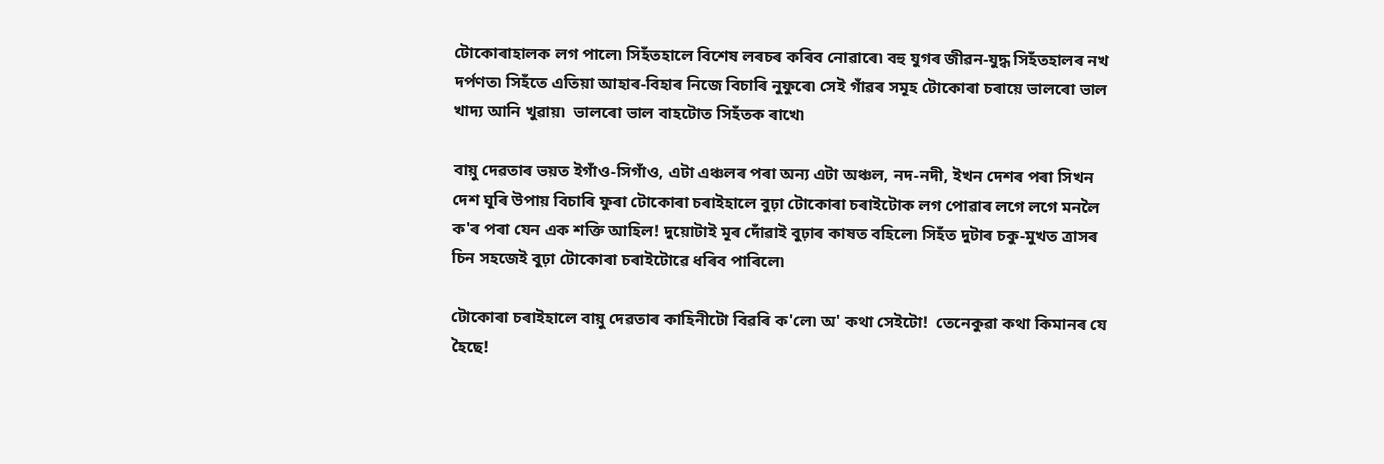টোকোৰাহালক লগ পালে৷ সিহঁতহালে বিশেষ লৰচৰ কৰিব নোৱাৰে৷ বহু যুগৰ জীৱন-যুদ্ধ সিহঁতহালৰ নখ দৰ্পণত৷ সিহঁতে এতিয়া আহাৰ-বিহাৰ নিজে বিচাৰি নুফুৰে৷ সেই গাঁৱৰ সমূহ টোকোৰা চৰায়ে ভালৰো ভাল খাদ্য আনি খুৱায়৷  ভালৰো ভাল বাহটোত সিহঁতক ৰাখে৷

বায়ু দেৱতাৰ ভয়ত ইগাঁও-সিগাঁও, এটা এঞ্চলৰ পৰা অন্য এটা অঞ্চল, নদ-নদী, ইখন দেশৰ পৰা সিখন দেশ ঘূৰি উপায় বিচাৰি ফুৰা টোকোৰা চৰাইহালে বুঢ়া টোকোৰা চৰাইটোক লগ পোৱাৰ লগে লগে মনলৈ ক'ৰ পৰা যেন এক শক্তি আহিল! দুয়োটাই মূৰ দোঁৱাই বুঢ়াৰ কাষত বহিলে৷ সিহঁত দুটাৰ চকু-মুখত ত্ৰাসৰ  চিন সহজেই বুঢ়া টোকোৰা চৰাইটোৱে ধৰিব পাৰিলে৷

টোকোৰা চৰাইহালে বায়ু দেৱতাৰ কাহিনীটো বিৱৰি ক'লে৷ অ' কথা সেইটো!  তেনেকুৱা কথা কিমানৰ যে হৈছে!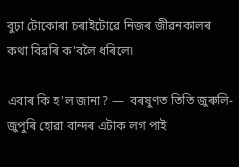বুঢ়া টোকোৰা চৰাইটোৱে নিজৰ জীৱনকালৰ কথা বিৱৰি ক'বলৈ ধৰিলে৷

এবাৰ কি হ'ল জানা? —  বৰষুণত তিতি জুৰুলি-জুপুৰি হোৱা বান্দৰ এটাক লগ পাই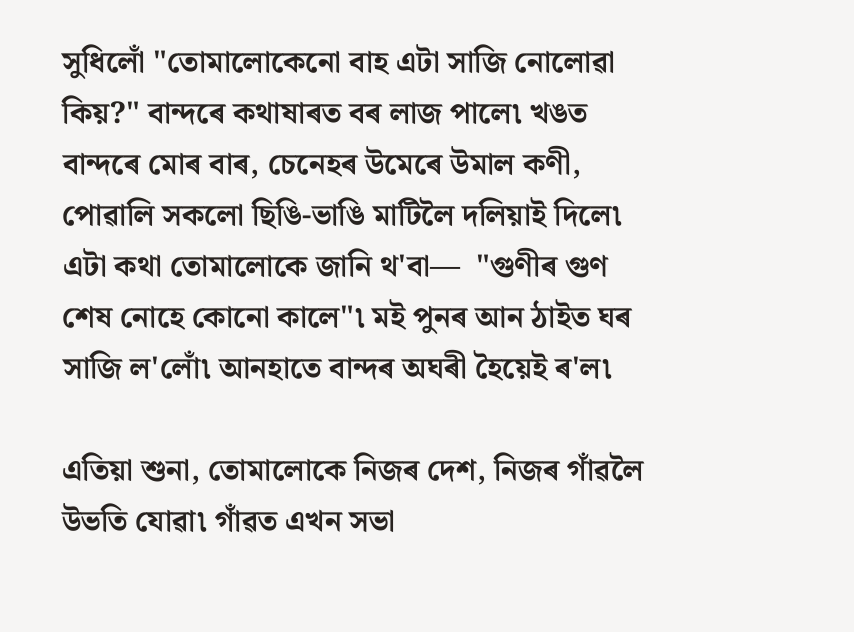সুধিলোঁ "তোমালোকেনো বাহ এটা সাজি নোলোৱা কিয়?" বান্দৰে কথাষাৰত বৰ লাজ পালে৷ খঙত বান্দৰে মোৰ বাৰ, চেনেহৰ উমেৰে উমাল কণী, পোৱালি সকলো ছিঙি-ভাঙি মাটিলৈ দলিয়াই দিলে৷ এটা কথা তোমালোকে জানি থ'বা—  "গুণীৰ গুণ শেষ নোহে কোনো কালে"৷ মই পুনৰ আন ঠাইত ঘৰ সাজি ল'লোঁ৷ আনহাতে বান্দৰ অঘৰী হৈয়েই ৰ'ল৷

এতিয়া শুনা, তোমালোকে নিজৰ দেশ, নিজৰ গাঁৱলৈ উভতি যোৱা৷ গাঁৱত এখন সভা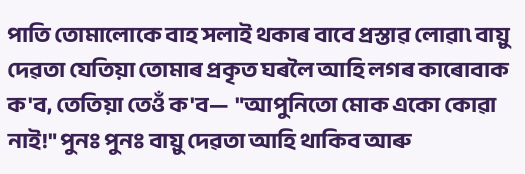পাতি তোমালোকে বাহ সলাই থকাৰ বাবে প্ৰস্তাৱ লোৱা৷ বায়ু দেৱতা যেতিয়া তোমাৰ প্ৰকৃত ঘৰলৈ আহি লগৰ কাৰোবাক ক'ব, তেতিয়া তেওঁ ক'ব—  "আপুনিতো মোক একো কোৱা নাই!" পুনঃ পুনঃ বায়ু দেৱতা আহি থাকিব আৰু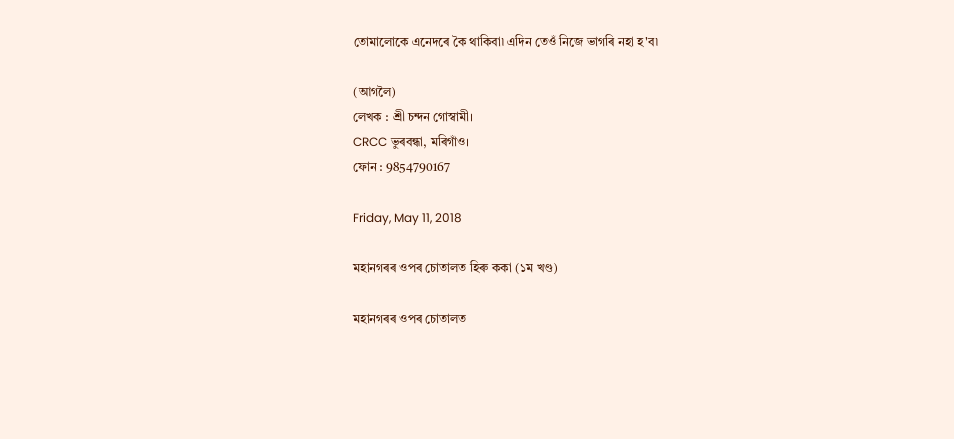তোমালোকে এনেদৰে কৈ থাকিবা৷ এদিন তেওঁ নিজে ভাগৰি নহা হ'ব৷

(আগলৈ)
লেখক : শ্ৰী চন্দন গোস্বামী।
CRCC ভুৰবন্ধা, মৰিগাঁও।
ফোন : 9854790167

Friday, May 11, 2018

মহানগৰৰ ওপৰ চোতালত হিৰু ককা (১ম খণ্ড)

মহানগৰৰ ওপৰ চোতালত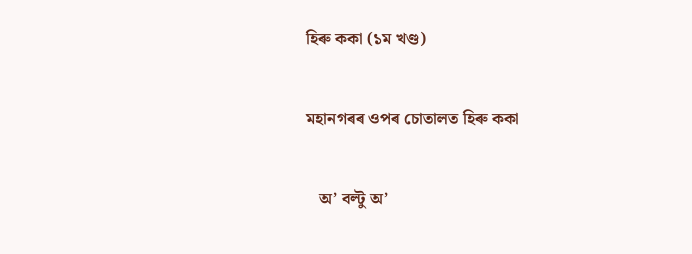হিৰু ককা (১ম খণ্ড)


মহানগৰৰ ওপৰ চোতালত হিৰু ককা


   অ’ বল্টু অ’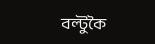বল্টুকৈ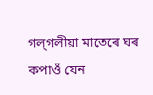গল্‌গলীয়া মাতেৰে ঘৰ কপাওঁ যেন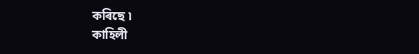কৰিছে ৷
কাহিলী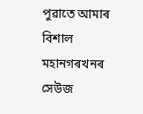পুৱাতে আমাৰ বিশাল মহানগৰখনৰ সেউজ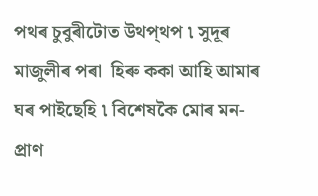পথৰ চুবুৰীটোত উথপ্‌থপ ৷ সুদূৰ মাজুলীৰ পৰা  হিৰু ককা আহি আমাৰ ঘৰ পাইছেহি ৷ বিশেষকৈ মোৰ মন-প্ৰাণ